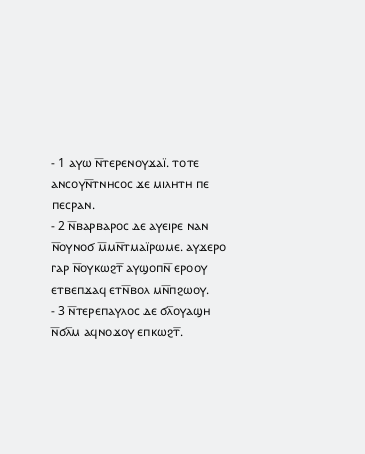- 1 ⲁⲩⲱ ⲛ̅ⲧⲉⲣⲉⲛⲟⲩϫⲁⲓ̈. ⲧⲟⲧⲉ ⲁⲛⲥⲟⲩⲛ̅ⲧⲛⲏⲥⲟⲥ ϫⲉ ⲙⲓⲗⲏⲧⲏ ⲡⲉ ⲡⲉⲥⲣⲁⲛ.
- 2 ⲛ̅ⲃⲁⲣⲃⲁⲣⲟⲥ ⲇⲉ ⲁⲩⲉⲓⲣⲉ ⲛⲁⲛ ⲛ̅ⲟⲩⲛⲟϭ ⲙ̅ⲙⲛ̅ⲧⲙⲁⲓ̈ⲣⲱⲙⲉ. ⲁⲩϫⲉⲣⲟ ⲅⲁⲣ ⲛ̅ⲟⲩⲕⲱϩⲧ̅ ⲁⲩϣⲟⲡⲛ̅ ⲉⲣⲟⲟⲩ ⲉⲧⲃⲉⲡϫⲁϥ ⲉⲧⲛ̅ⲃⲟⲗ ⲙⲛ̅ⲡϩⲱⲟⲩ.
- 3 ⲛ̅ⲧⲉⲣⲉⲡⲁⲩⲗⲟⲥ ⲇⲉ ϭⲗ̅ⲟⲩⲁϣⲏ ⲛ̅ϭⲗ̅ⲙ ⲁϥⲛⲟϫⲟⲩ ⲉⲡⲕⲱϩⲧ̅.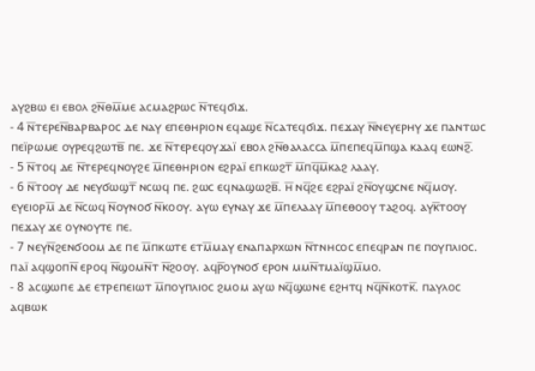ⲁⲩϩⲃⲱ ⲉⲓ ⲉⲃⲟⲗ ϩⲛ̅ⲑⲙ̅ⲙⲉ ⲁⲥⲙⲁϩⲣⲱⲥ ⲛ̅ⲧⲉϥϭⲓϫ.
- 4 ⲛ̅ⲧⲉⲣⲉⲛ̅ⲃⲁⲣⲃⲁⲣⲟⲥ ⲇⲉ ⲛⲁⲩ ⲉⲡⲉⲑⲏⲣⲓⲟⲛ ⲉϥⲁϣⲉ ⲛ̅ⲥⲁⲧⲉϥϭⲓϫ. ⲡⲉϫⲁⲩ ⲛ̅ⲛⲉⲩⲉⲣⲏⲩ ϫⲉ ⲡⲁⲛⲧⲱⲥ ⲡⲉⲓ̈ⲣⲱⲙⲉ ⲟⲩⲣⲉϥϩⲱⲧⲃ̅ ⲡⲉ. ϫⲉ ⲛ̅ⲧⲉⲣⲉϥⲟⲩϫⲁⲓ̈ ⲉⲃⲟⲗ ϩⲛ̅ⲑⲁⲗⲁⲥⲥⲁ ⲙ̅ⲡⲉⲡⲉϥⲙ̅ⲡϣⲁ ⲕⲁⲁϥ ⲉⲱⲛϩ̅.
- 5 ⲛ̅ⲧⲟϥ ⲇⲉ ⲛ̅ⲧⲉⲣⲉϥⲛⲟⲩϩⲉ ⲙ̅ⲡⲉⲑⲏⲣⲓⲟⲛ ⲉϩⲣⲁⲓ̈ ⲉⲡⲕⲱϩⲧ̅ ⲙ̅ⲡϥ̅ⲙ̅ⲕⲁϩ ⲗⲁⲁⲩ.
- 6 ⲛ̅ⲧⲟⲟⲩ ⲇⲉ ⲛⲉⲩϭⲱϣⲧ̅ ⲛⲥⲱϥ ⲡⲉ. ϩⲱⲥ ⲉϥⲛⲁϣⲱϩⲃ̅. ⲏ̅ ⲛϥ̅ϩⲉ ⲉϩⲣⲁⲓ̈ ϩⲛ̅ⲟⲩϣⲥⲛⲉ ⲛϥ̅ⲙⲟⲩ. ⲉⲩⲉⲓⲟⲣⲙ̅ ⲇⲉ ⲛ̅ⲥⲱϥ ⲛ̅ⲟⲩⲛⲟϭ ⲛ̅ⲕⲟⲟⲩ. ⲁⲩⲱ ⲉⲩⲛⲁⲩ ϫⲉ ⲙ̅ⲡⲉⲗⲁⲁⲩ ⲙ̅ⲡⲉⲑⲟⲟⲩ ⲧⲁϩⲟϥ. ⲁⲩⲕ̅ⲧⲟⲟⲩ ⲡⲉϫⲁⲩ ϫⲉ ⲟⲩⲛⲟⲩⲧⲉ ⲡⲉ.
- 7 ⲛⲉⲩⲛ̅ϩⲉⲛϭⲟⲟⲙ ⲇⲉ ⲡⲉ ⲙ̅ⲡⲕⲱⲧⲉ ⲉⲧⲙ̅ⲙⲁⲩ ⲉⲛⲁⲡⲁⲣⲭⲱⲛ ⲛ̅ⲧⲛⲏⲥⲟⲥ ⲉⲡⲉϥⲣⲁⲛ ⲡⲉ ⲡⲟⲩⲡⲗⲓⲟⲥ. ⲡⲁⲓ̈ ⲁϥϣⲟⲡⲛ̅ ⲉⲣⲟϥ ⲛ̅ϣⲟⲙⲛ̅ⲧ ⲛ̅ϩⲟⲟⲩ. ⲁϥⲣ̅ⲟⲩⲛⲟϭ ⲉⲣⲟⲛ ⲙⲙⲛ̅ⲧⲙⲁⲓ̈ϣⲙ̅ⲙⲟ.
- 8 ⲁⲥϣⲱⲡⲉ ⲇⲉ ⲉⲧⲣⲉⲡⲉⲓⲱⲧ ⲙ̅ⲡⲟⲩⲡⲗⲓⲟⲥ ϩⲙⲟⲙ ⲁⲩⲱ ⲛϥ̅ϣⲱⲛⲉ ⲉϩⲏⲧϥ ⲛϥ̅ⲛ̅ⲕⲟⲧⲕ̅. ⲡⲁⲩⲗⲟⲥ ⲁϥⲃⲱⲕ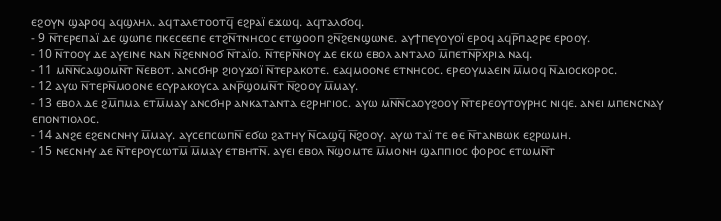ⲉϩⲟⲩⲛ ϣⲁⲣⲟϥ ⲁϥϣⲗⲏⲗ. ⲁϥⲧⲁⲗⲉⲧⲟⲟⲧϥ̅ ⲉϩⲣⲁⲓ̈ ⲉϫⲱϥ. ⲁϥⲧⲁⲗϭⲟϥ.
- 9 ⲛ̅ⲧⲉⲣⲉⲡⲁⲓ̈ ⲇⲉ ϣⲱⲡⲉ ⲡⲕⲉⲥⲉⲉⲡⲉ ⲉⲧϩⲛ̅ⲧⲛⲏⲥⲟⲥ ⲉⲧϣⲟⲟⲡ ϩⲛ̅ϩⲉⲛϣⲱⲛⲉ. ⲁⲩϯⲡⲉⲩⲟⲩⲟⲓ̈ ⲉⲣⲟϥ ⲁϥⲣ̅ⲡⲁϩⲣⲉ ⲉⲣⲟⲟⲩ.
- 10 ⲛ̅ⲧⲟⲟⲩ ⲇⲉ ⲁⲩⲉⲓⲛⲉ ⲛⲁⲛ ⲛ̅ϩⲉⲛⲛⲟϭ ⲛ̅ⲧⲁⲓ̈ⲟ. ⲛ̅ⲧⲉⲣⲛ̅ⲛⲟⲩ ⲇⲉ ⲉⲕⲱ ⲉⲃⲟⲗ ⲁⲛⲧⲁⲗⲟ ⲙ̅ⲡⲉⲧⲛ̅ⲣ̅ⲭⲣⲓⲁ ⲛⲁϥ.
- 11 ⲙⲛ̅ⲛ̅ⲥⲁϣⲟⲙⲛ̅ⲧ ⲛ̅ⲉⲃⲟⲧ. ⲁⲛⲥϭⲏⲣ ϩⲓⲟⲩϫⲟⲓ̈ ⲛ̅ⲧⲉⲣⲁⲕⲟⲧⲉ. ⲉⲁϥⲙⲟⲟⲛⲉ ⲉⲧⲛⲏⲥⲟⲥ. ⲉⲣⲉⲟⲩⲙⲁⲉⲓⲛ ⲙ̅ⲙⲟϥ ⲛ̅ⲇⲓⲟⲥⲕⲟⲣⲟⲥ.
- 12 ⲁⲩⲱ ⲛ̅ⲧⲉⲣⲛ̅ⲙⲟⲟⲛⲉ ⲉⲥⲩⲣⲁⲕⲟⲩⲥⲁ ⲁⲛⲣ̅ϣⲟⲙⲛ̅ⲧ ⲛ̅ϩⲟⲟⲩ ⲙ̅ⲙⲁⲩ.
- 13 ⲉⲃⲟⲗ ⲇⲉ ϩⲙ̅ⲡⲙⲁ ⲉⲧⲙ̅ⲙⲁⲩ ⲁⲛⲥϭⲏⲣ ⲁⲛⲕⲁⲧⲁⲛⲧⲁ ⲉϩⲣⲏⲅⲓⲟⲥ. ⲁⲩⲱ ⲙⲛ̅ⲛ̅ⲥⲁⲟⲩϩⲟⲟⲩ ⲛ̅ⲧⲉⲣⲉⲟⲩⲧⲟⲩⲣⲏⲥ ⲛⲓϥⲉ. ⲁⲛⲉⲓ ⲙⲡⲉⲛⲥⲛⲁⲩ ⲉⲡⲟⲛⲧⲓⲟⲗⲟⲥ.
- 14 ⲁⲛϩⲉ ⲉϩⲉⲛⲥⲛⲏⲩ ⲙ̅ⲙⲁⲩ. ⲁⲩⲥⲉⲡⲥⲱⲡⲛ̅ ⲉϭⲱ ϩⲁⲧⲏⲩ ⲛ̅ⲥⲁϣϥ̅ ⲛ̅ϩⲟⲟⲩ. ⲁⲩⲱ ⲧⲁⲓ̈ ⲧⲉ ⲑⲉ ⲛ̅ⲧⲁⲛⲃⲱⲕ ⲉϩⲣⲱⲙⲏ.
- 15 ⲛⲉⲥⲛⲏⲩ ⲇⲉ ⲛ̅ⲧⲉⲣⲟⲩⲥⲱⲧⲙ̅ ⲙ̅ⲙⲁⲩ ⲉⲧⲃⲏⲧⲛ̅. ⲁⲩⲉⲓ ⲉⲃⲟⲗ ⲛ̅ϣⲟⲙⲧⲉ ⲙ̅ⲙⲟⲛⲏ ϣⲁⲡⲡⲓⲟⲥ ⲫⲟⲣⲟⲥ ⲉⲧⲱⲙⲛ̅ⲧ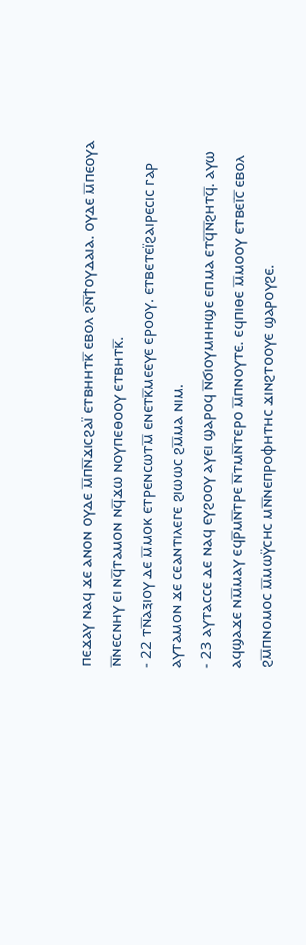ⲡⲉϫⲁⲩ ⲛⲁϥ ϫⲉ ⲁⲛⲟⲛ ⲟⲩⲇⲉ ⲙ̅ⲡⲛ̅ϫⲓⲥϩⲁⲓ̈ ⲉⲧⲃⲏⲏⲧⲕ̅ ⲉⲃⲟⲗ ϩⲛ̅ϯⲟⲩⲇⲁⲓⲁ. ⲟⲩⲇⲉ ⲙ̅ⲡⲉⲟⲩⲁ ⲛ̅ⲛⲉⲥⲛⲏⲩ ⲉⲓ ⲛϥ̅ⲧⲁⲙⲟⲛ ⲛϥ̅ϫⲱ ⲛⲟⲩⲡⲉⲑⲟⲟⲩ ⲉⲧⲃⲏⲧⲕ̅.
- 22 ⲧⲛ̅ⲁⲝⲓⲟⲩ ⲇⲉ ⲙ̅ⲙⲟⲕ ⲉⲧⲣⲉⲛⲥⲱⲧⲙ̅ ⲉⲛⲉⲧⲕ̅ⲙⲉⲉⲩⲉ ⲉⲣⲟⲟⲩ. ⲉⲧⲃⲉⲧⲉⲓ̈ϩⲁⲓⲣⲉⲥⲓⲥ ⲅⲁⲣ ⲁⲩⲧⲁⲙⲟⲛ ϫⲉ ⲥⲉⲁⲛⲧⲓⲗⲉⲅⲉ ϩⲓⲱⲱⲥ ϩⲙ̅ⲙⲁ ⲛⲓⲙ.
- 23 ⲁⲩⲧⲁⲥⲥⲉ ⲇⲉ ⲛⲁϥ ⲉⲩϩⲟⲟⲩ ⲁⲩⲉⲓ ϣⲁⲣⲟϥ ⲛ̅ϭⲓⲟⲩⲙⲏⲏϣⲉ ⲉⲡⲙⲁ ⲉⲧϥ̅ⲛ̅ϩⲏⲧϥ̅. ⲁⲩⲱ ⲁϥϣⲁϫⲉ ⲛⲙ̅ⲙⲁⲩ ⲉϥⲣ̅ⲙⲛ̅ⲧⲣⲉ ⲛ̅ⲧⲙⲛ̅ⲧⲉⲣⲟ ⲙ̅ⲡⲛⲟⲩⲧⲉ. ⲉϥⲡⲓⲑⲉ ⲙ̅ⲙⲟⲟⲩ ⲉⲧⲃⲉⲓ̅ⲥ̅ ⲉⲃⲟⲗ ϩⲙ̅ⲡⲛⲟⲙⲟⲥ ⲙ̅ⲙⲱⲩ̈ⲥⲏⲥ ⲙⲛ̅ⲛⲉⲡⲣⲟⲫⲏⲧⲏⲥ ϫⲓⲛϩⲧⲟⲟⲩⲉ ϣⲁⲣⲟⲩϩⲉ.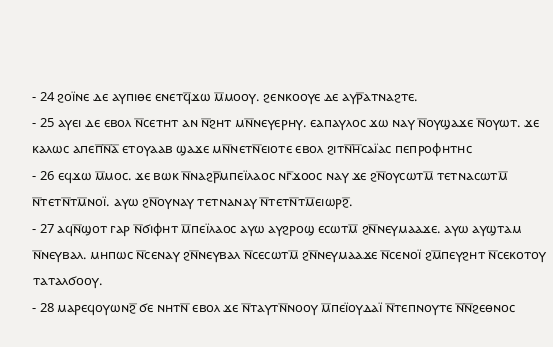- 24 ϩⲟⲓ̈ⲛⲉ ⲇⲉ ⲁⲩⲡⲓⲑⲉ ⲉⲛⲉⲧϥ̅ϫⲱ ⲙ̅ⲙⲟⲟⲩ. ϩⲉⲛⲕⲟⲟⲩⲉ ⲇⲉ ⲁⲩⲣ̅ⲁⲧⲛⲁϩⲧⲉ.
- 25 ⲁⲩⲉⲓ ⲇⲉ ⲉⲃⲟⲗ ⲛ̅ⲥⲉⲧⲏⲧ ⲁⲛ ⲛ̅ϩⲏⲧ ⲙⲛ̅ⲛⲉⲩⲉⲣⲏⲩ. ⲉⲁⲡⲁⲩⲗⲟⲥ ϫⲱ ⲛⲁⲩ ⲛ̅ⲟⲩϣⲁϫⲉ ⲛ̅ⲟⲩⲱⲧ. ϫⲉ ⲕⲁⲗⲱⲥ ⲁⲡⲉⲡ̅ⲛ̅ⲁ̅ ⲉⲧⲟⲩⲁⲁⲃ ϣⲁϫⲉ ⲙⲛ̅ⲛⲉⲧⲛ̅ⲉⲓⲟⲧⲉ ⲉⲃⲟⲗ ϩⲓⲧⲛ̅ⲏ̅ⲥⲁⲓ̈ⲁⲥ ⲡⲉⲡⲣⲟⲫⲏⲧⲏⲥ
- 26 ⲉϥϫⲱ ⲙ̅ⲙⲟⲥ. ϫⲉ ⲃⲱⲕ ⲛ̅ⲛⲁϩⲣ̅ⲙⲡⲉⲓ̈ⲗⲁⲟⲥ ⲛⲅ̅ϫⲟⲟⲥ ⲛⲁⲩ ϫⲉ ϩⲛ̅ⲟⲩⲥⲱⲧⲙ̅ ⲧⲉⲧⲛⲁⲥⲱⲧⲙ̅ ⲛ̅ⲧⲉⲧⲛ̅ⲧⲙ̅ⲛⲟⲓ̈. ⲁⲩⲱ ϩⲛ̅ⲟⲩⲛⲁⲩ ⲧⲉⲧⲛⲁⲛⲁⲩ ⲛ̅ⲧⲉⲧⲛ̅ⲧⲙ̅ⲉⲓⲱⲣϩ̅.
- 27 ⲁϥⲛ̅ϣⲟⲧ ⲅⲁⲣ ⲛ̅ϭⲓⲫⲏⲧ ⲙ̅ⲡⲉⲓ̈ⲗⲁⲟⲥ ⲁⲩⲱ ⲁⲩϩⲣⲟϣ ⲉⲥⲱⲧⲙ̅ ϩⲛ̅ⲛⲉⲩⲙⲁⲁϫⲉ. ⲁⲩⲱ ⲁⲩϣⲧⲁⲙ ⲛ̅ⲛⲉⲩⲃⲁⲗ. ⲙⲏⲡⲱⲥ ⲛ̅ⲥⲉⲛⲁⲩ ϩⲛ̅ⲛⲉⲩⲃⲁⲗ ⲛ̅ⲥⲉⲥⲱⲧⲙ̅ ϩⲛ̅ⲛⲉⲩⲙⲁⲁϫⲉ ⲛ̅ⲥⲉⲛⲟⲓ̈ ϩⲙ̅ⲡⲉⲩϩⲏⲧ ⲛ̅ⲥⲉⲕⲟⲧⲟⲩ ⲧⲁⲧⲁⲗϭⲟⲟⲩ.
- 28 ⲙⲁⲣⲉϥⲟⲩⲱⲛϩ̅ ϭⲉ ⲛⲏⲧⲛ̅ ⲉⲃⲟⲗ ϫⲉ ⲛ̅ⲧⲁⲩⲧⲛ̅ⲛⲟⲟⲩ ⲙ̅ⲡⲉⲓ̈ⲟⲩⲇⲁⲓ̈ ⲛ̅ⲧⲉⲡⲛⲟⲩⲧⲉ ⲛ̅ⲛ̅ϩⲉⲑⲛⲟⲥ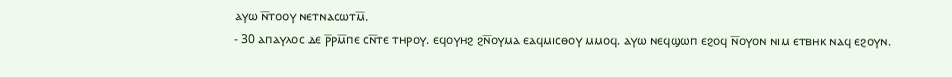ⲁⲩⲱ ⲛ̅ⲧⲟⲟⲩ ⲛⲉⲧⲛⲁⲥⲱⲧⲙ̅.
- 30 ⲁⲡⲁⲩⲗⲟⲥ ⲇⲉ ⲣ̅ⲣⲙ̅ⲡⲉ ⲥⲛ̅ⲧⲉ ⲧⲏⲣⲟⲩ. ⲉϥⲟⲩⲏϩ ϩⲛ̅ⲟⲩⲙⲁ ⲉⲁϥⲙⲓⲥⲑⲟⲩ ⲙⲙⲟϥ. ⲁⲩⲱ ⲛⲉϥϣⲱⲡ ⲉϩⲟϥ ⲛ̅ⲟⲩⲟⲛ ⲛⲓⲙ ⲉⲧⲃⲏⲕ ⲛⲁϥ ⲉϩⲟⲩⲛ.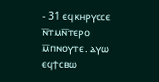- 31 ⲉϥⲕⲏⲣⲩⲥⲥⲉ ⲛ̅ⲧⲙⲛ̅ⲧⲉⲣⲟ ⲙ̅ⲡⲛⲟⲩⲧⲉ. ⲁⲩⲱ ⲉϥϯⲥⲃⲱ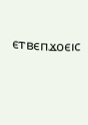ⲉⲧⲃⲉⲡϫⲟⲉⲓⲥ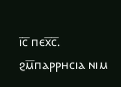ⲓ̅ⲥ̅ ⲡⲉⲭ̅ⲥ̅. ϩⲙ̅ⲡⲁⲣⲣⲏⲥⲓⲁ ⲛⲓⲙ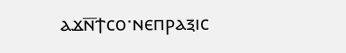ⲁϫⲛ̅ϯⲥⲟ·ⲛⲉⲡⲣⲁⲝⲓⲥ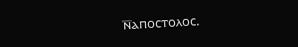ⲛ̅ⲁⲡⲟⲥⲧⲟⲗⲟⲥ.